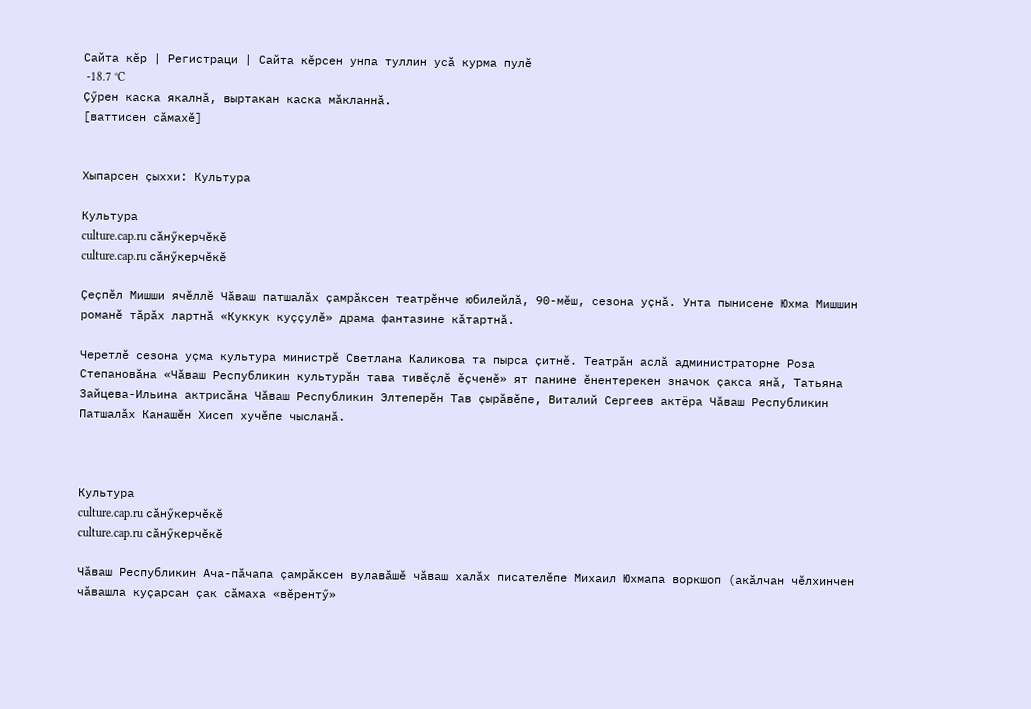Сайта кӗр | Регистраци | Сайта кӗрсен унпа туллин усӑ курма пулӗ
 -18.7 °C
Ҫӳрен каска якалнӑ, выртакан каска мӑкланнӑ.
[ваттисен сӑмахӗ]


Хыпарсен ҫыххи: Культура

Культура
culture.cap.ru сӑнӳкерчӗкӗ
culture.cap.ru сӑнӳкерчӗкӗ

Ҫеҫпӗл Мишши ячӗллӗ Чӑваш патшалӑх ҫамрӑксен театрӗнче юбилейлӑ, 90-мӗш, сезона уҫнӑ. Унта пынисене Юхма Мишшин романӗ тӑрӑх лартнӑ «Куккук куҫҫулӗ» драма фантазине кӑтартнӑ.

Черетлӗ сезона уҫма культура министрӗ Светлана Каликова та пырса ҫитнӗ. Театрӑн аслӑ администраторне Роза Степановӑна «Чӑваш Республикин культурӑн тава тивӗҫлӗ ӗҫченӗ» ят панине ӗнентерекен значок ҫакса янӑ, Татьяна Зайцева-Ильина актрисӑна Чӑваш Республикин Элтеперӗн Тав ҫырӑвӗпе, Виталий Сергеев актёра Чӑваш Республикин Патшалӑх Канашӗн Хисеп хучӗпе чысланӑ.



Культура
culture.cap.ru сӑнӳкерчӗкӗ
culture.cap.ru сӑнӳкерчӗкӗ

Чӑваш Республикин Ача-пӑчапа ҫамрӑксен вулавӑшӗ чӑваш халӑх писателӗпе Михаил Юхмапа воркшоп (акӑлчан чӗлхинчен чӑвашла куҫарсан ҫак сӑмаха «вӗрентӳ»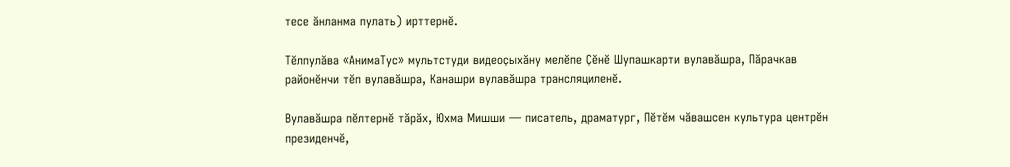тесе ӑнланма пулать) ирттернӗ.

Тӗлпулӑва «АнимаТус» мультстуди видеоҫыхӑну мелӗпе Ҫӗнӗ Шупашкарти вулавӑшра, Пӑрачкав районӗнчи тӗп вулавӑшра, Канашри вулавӑшра трансляциленӗ.

Вулавӑшра пӗлтернӗ тӑрӑх, Юхма Мишши — писатель, драматург, Пӗтӗм чӑвашсен культура центрӗн президенчӗ,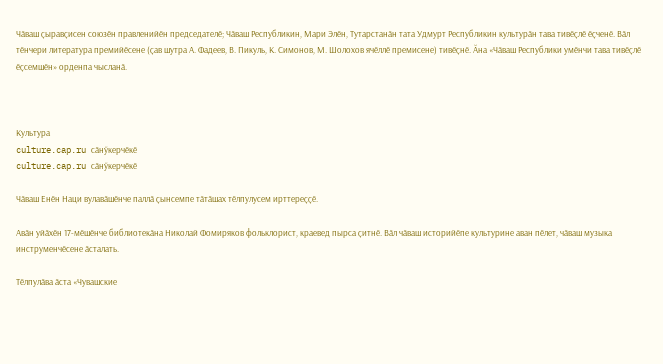Чӑваш ҫыравҫисен союзӗн правленийӗн председателӗ; Чӑваш Республикин, Мари Элӗн, Тутарстанӑн тата Удмурт Республикин культурӑн тава тивӗҫлӗ ӗҫченӗ. Вӑл тӗнчери литература премийӗсене (ҫав шутра А. Фадеев, В. Пикуль, К. Симонов, М. Шолохов ячӗллӗ премисене) тивӗҫнӗ. Ӑна «Чӑваш Республики умӗнчи тава тивӗҫлӗ ӗҫсемшӗн» орденпа чысланӑ.



Культура
culture.cap.ru сӑнӳкерчӗкӗ
culture.cap.ru сӑнӳкерчӗкӗ

Чӑваш Енӗн Наци вулавӑшӗнче паллӑ ҫынсемпе тӑтӑшах тӗлпулусем ирттереҫҫӗ.

Авӑн уйӑхӗн 17-мӗшӗнче библиотекӑна Николай Фомиряков фольклорист, краевед пырса ҫитнӗ. Вӑл чӑваш историйӗпе культурине аван пӗлет, чӑваш музыка инструменчӗсене ӑсталать.

Тӗлпулӑва ӑста «Чувашские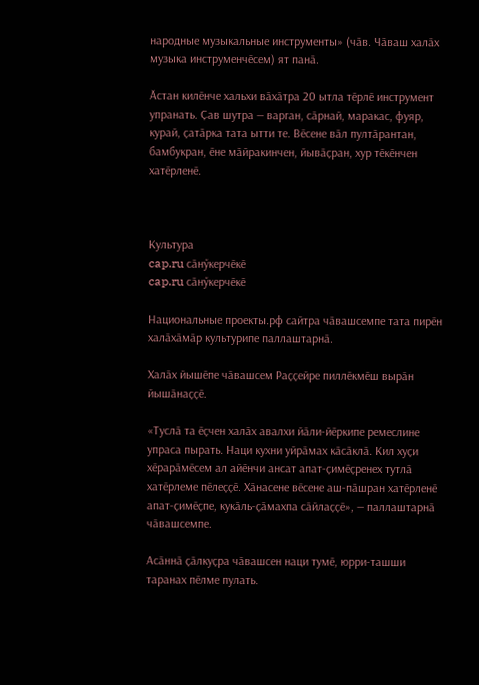народные музыкальные инструменты» (чӑв. Чӑваш халӑх музыка инструменчӗсем) ят панӑ.

Ӑстан килӗнче хальхи вӑхӑтра 20 ытла тӗрлӗ инструмент упранать. Ҫав шутра — варган, сӑрнай, маракас, фуяр, курай, ҫатӑрка тата ытти те. Вӗсене вӑл пултӑрантан, бамбукран, ӗне мӑйракинчен, йывӑҫран, хур тӗкӗнчен хатӗрленӗ.



Культура
cap.ru сӑнӳкерчӗкӗ
cap.ru сӑнӳкерчӗкӗ

Национальные проекты.рф сайтра чӑвашсемпе тата пирӗн халӑхӑмӑр культурипе паллаштарнӑ.

Халӑх йышӗпе чӑвашсем Раҫҫейре пиллӗкмӗш вырӑн йышӑнаҫҫӗ.

«Туслӑ та ӗҫчен халӑх авалхи йӑли-йӗркипе ремеслине упраса пырать. Наци кухни уйрӑмах кӑсӑклӑ. Кил хуҫи хӗрарӑмӗсем ал айӗнчи ансат апат-ҫимӗҫренех тутлӑ хатӗрлеме пӗлеҫҫӗ. Хӑнасене вӗсене аш-пӑшран хатӗрленӗ апат-ҫимӗҫпе, кукӑль-ҫӑмахпа сӑйлаҫҫӗ», — паллаштарнӑ чӑвашсемпе.

Асӑннӑ ҫӑлкуҫра чӑвашсен наци тумӗ, юрри-ташши таранах пӗлме пулать.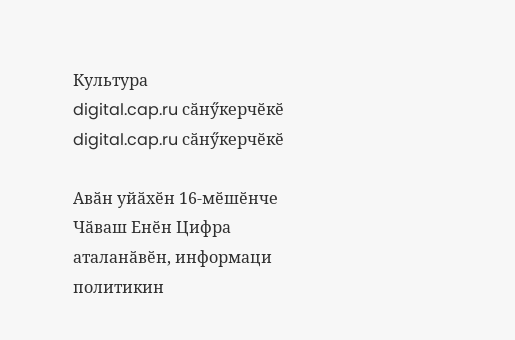Культура
digital.cap.ru сӑнӳкерчӗкӗ
digital.cap.ru сӑнӳкерчӗкӗ

Авӑн уйӑхӗн 16-мӗшӗнче Чӑваш Енӗн Цифра аталанӑвӗн, информаци политикин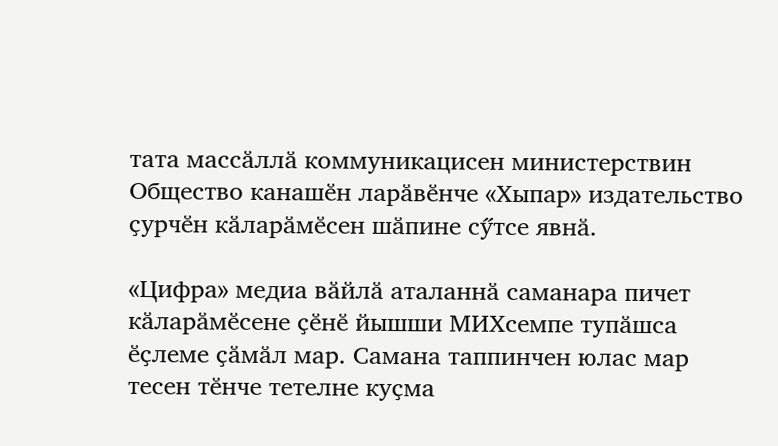тата массӑллӑ коммуникацисен министерствин Общество канашӗн ларӑвӗнче «Хыпар» издательство ҫурчӗн кӑларӑмӗсен шӑпине сӳтсе явнӑ.

«Цифра» медиа вӑйлӑ аталаннӑ саманара пичет кӑларӑмӗсене ҫӗнӗ йышши МИХсемпе тупӑшса ӗҫлеме ҫӑмӑл мар. Самана таппинчен юлас мар тесен тӗнче тетелне куҫма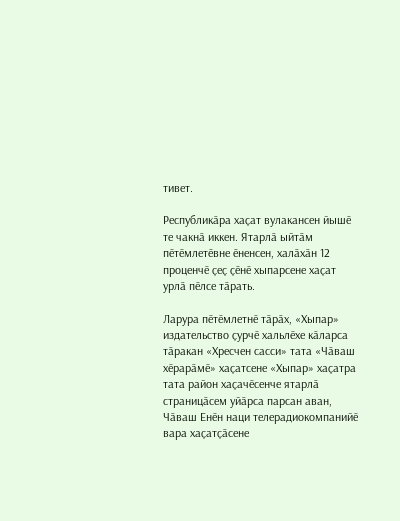тивет.

Республикӑра хаҫат вулакансен йышӗ те чакнӑ иккен. Ятарлӑ ыйтӑм пӗтӗмлетӗвне ӗненсен, халӑхӑн 12 проценчӗ ҫеҫ ҫӗнӗ хыпарсене хаҫат урлӑ пӗлсе тӑрать.

Ларура пӗтӗмлетнӗ тӑрӑх, «Хыпар» издательство ҫурчӗ хальлӗхе кӑларса тӑракан «Хресчен сасси» тата «Чӑваш хӗрарӑмӗ» хаҫатсене «Хыпар» хаҫатра тата район хаҫачӗсенче ятарлӑ страницӑсем уйӑрса парсан аван, Чӑваш Енӗн наци телерадиокомпанийӗ вара хаҫатҫӑсене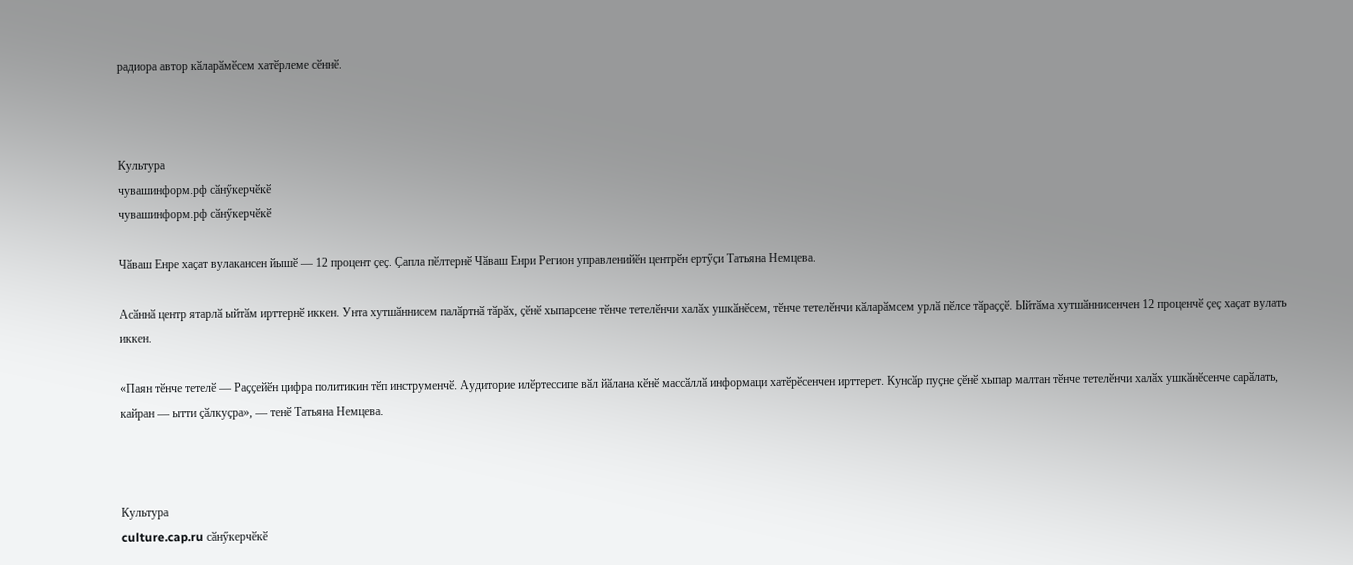радиора автор кӑларӑмӗсем хатӗрлеме сӗннӗ.



Культура
чувашинформ.рф сӑнӳкерчӗкӗ
чувашинформ.рф сӑнӳкерчӗкӗ

Чӑваш Енре хаҫат вулакансен йышӗ — 12 процент ҫеҫ. Ҫапла пӗлтернӗ Чӑваш Енри Регион управленийӗн центрӗн ертӳҫи Татьяна Немцева.

Асӑннӑ центр ятарлӑ ыйтӑм ирттернӗ иккен. Унта хутшӑннисем палӑртнӑ тӑрӑх, ҫӗнӗ хыпарсене тӗнче тетелӗнчи халӑх ушкӑнӗсем, тӗнче тетелӗнчи кӑларӑмсем урлӑ пӗлсе тӑраҫҫӗ. Ыйтӑма хутшӑннисенчен 12 проценчӗ ҫеҫ хаҫат вулать иккен.

«Паян тӗнче тетелӗ — Раҫҫейӗн цифра политикин тӗп инструменчӗ. Аудиторие илӗртессипе вӑл йӑлана кӗнӗ массӑллӑ информаци хатӗрӗсенчен ирттерет. Кунсӑр пуҫне ҫӗнӗ хыпар малтан тӗнче тетелӗнчи халӑх ушкӑнӗсенче сарӑлать, кайран — ытти ҫӑлкуҫра», — тенӗ Татьяна Немцева.



Культура
culture.cap.ru сӑнӳкерчӗкӗ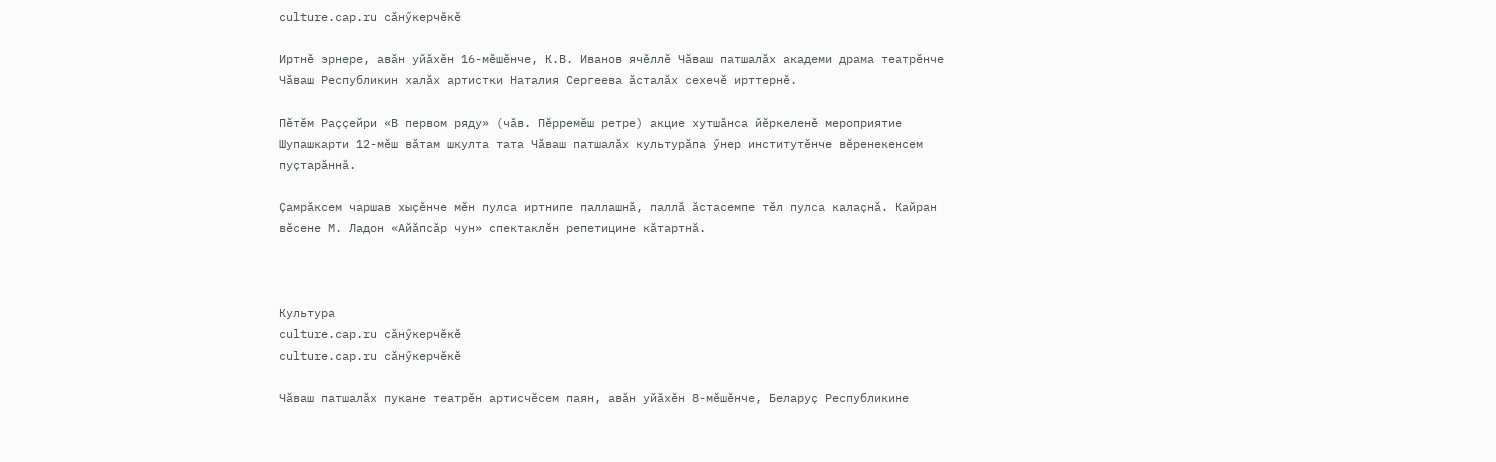culture.cap.ru сӑнӳкерчӗкӗ

Иртнӗ эрнере, авӑн уйӑхӗн 16-мӗшӗнче, К.В. Иванов ячӗллӗ Чӑваш патшалӑх академи драма театрӗнче Чӑваш Республикин халӑх артистки Наталия Сергеева ӑсталӑх сехечӗ ирттернӗ.

Пӗтӗм Раҫҫейри «В первом ряду» (чӑв. Пӗрремӗш ретре) акцие хутшӑнса йӗркеленӗ мероприятие Шупашкарти 12-мӗш вӑтам шкулта тата Чӑваш патшалӑх культурӑпа ӳнер институтӗнче вӗренекенсем пуҫтарӑннӑ.

Ҫамрӑксем чаршав хыҫӗнче мӗн пулса иртнипе паллашнӑ, паллӑ ӑстасемпе тӗл пулса калаҫнӑ. Кайран вӗсене М. Ладон «Айӑпсӑр чун» спектаклӗн репетицине кӑтартнӑ.



Культура
culture.cap.ru сӑнӳкерчӗкӗ
culture.cap.ru сӑнӳкерчӗкӗ

Чӑваш патшалӑх пукане театрӗн артисчӗсем паян, авӑн уйӑхӗн 8-мӗшӗнче, Беларуҫ Республикине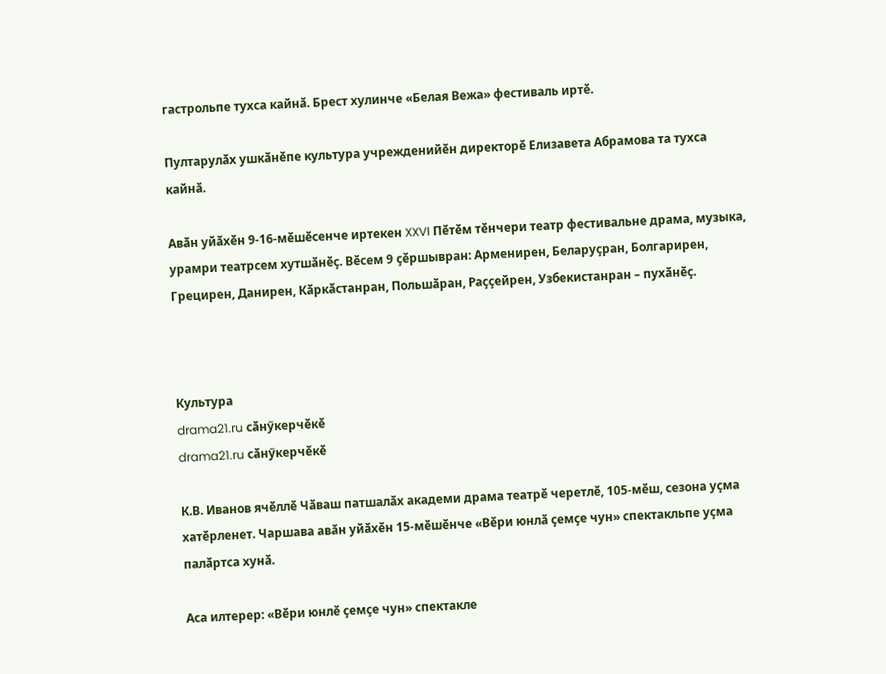гастрольпе тухса кайнӑ. Брест хулинче «Белая Вежа» фестиваль иртӗ.

Пултарулӑх ушкӑнӗпе культура учрежденийӗн директорӗ Елизавета Абрамова та тухса кайнӑ.

Авӑн уйӑхӗн 9-16-мӗшӗсенче иртекен XXVI Пӗтӗм тӗнчери театр фестивальне драма, музыка, урамри театрсем хутшӑнӗҫ. Вӗсем 9 ҫӗршывран: Арменирен, Беларуҫран, Болгарирен, Грецирен, Данирен, Кӑркӑстанран, Польшӑран, Раҫҫейрен, Узбекистанран – пухӑнӗҫ.



Культура
drama21.ru сӑнӳкерчӗкӗ
drama21.ru сӑнӳкерчӗкӗ

К.В. Иванов ячӗллӗ Чӑваш патшалӑх академи драма театрӗ черетлӗ, 105-мӗш, сезона уҫма хатӗрленет. Чаршава авӑн уйӑхӗн 15-мӗшӗнче «Вӗри юнлӑ ҫемҫе чун» спектакльпе уҫма палӑртса хунӑ.

Аса илтерер: «Вӗри юнлӗ ҫемҫе чун» спектакле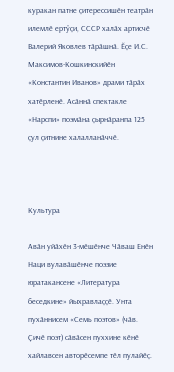куракан патне ҫитерессишӗн театрӑн илемлӗ ертӳҫи, СССР халӑх артисчӗ Валерий Яковлев тӑрӑшнӑ. Ӗҫе И.С. Максимов-Кошкинскийӗн «Константин Иванов» драми тӑрӑх хатӗрленӗ. Асӑннӑ спектакле «Нарспи» поэмӑна ҫырнӑранпа 125 ҫул ҫитнине халалланӑччӗ.



Культура

Авӑн уйӑхӗн 3-мӗшӗнче Чӑваш Енӗн Наци вулавӑшӗнче поэзие юратакансене «Литература беседкине» йыхравлаҫҫӗ. Унта пухӑннисем «Семь поэтов» (чӑв. Ҫичӗ поэт) сӑвӑсен пуххине кӗнӗ хайлавсен авторӗсемпе тӗл пулайӗҫ.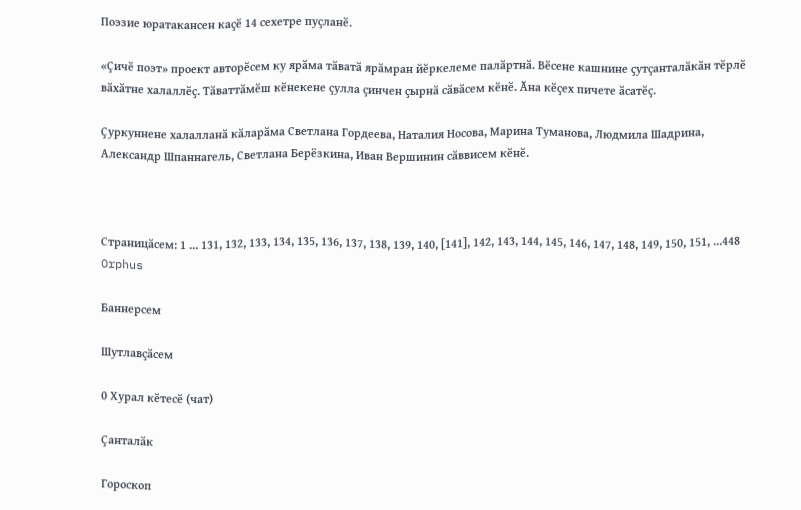Поэзие юратакансен каҫӗ 14 сехетре пуҫланӗ.

«Ҫичӗ поэт» проект авторӗсем ку ярӑма тӑватӑ ярӑмран йӗркелеме палӑртнӑ. Вӗсене кашнине ҫутҫанталӑкӑн тӗрлӗ вӑхӑтне халаллӗҫ. Тӑваттӑмӗш кӗнекене ҫулла ҫинчен ҫырнӑ сӑвӑсем кӗнӗ. Ӑна кӗҫех пичете ӑсатӗҫ.

Ҫуркуннене халалланӑ кӑларӑма Светлана Гордеева, Наталия Носова, Марина Туманова, Людмила Шадрина, Александр Шпаннагель, Светлана Берёзкина, Иван Вершинин сӑввисем кӗнӗ.



Страницӑсем: 1 ... 131, 132, 133, 134, 135, 136, 137, 138, 139, 140, [141], 142, 143, 144, 145, 146, 147, 148, 149, 150, 151, ...448
Orphus

Баннерсем

Шутлавҫӑсем

0 Хурал кӗтесӗ (чат)

Ҫанталӑк

Гороскоп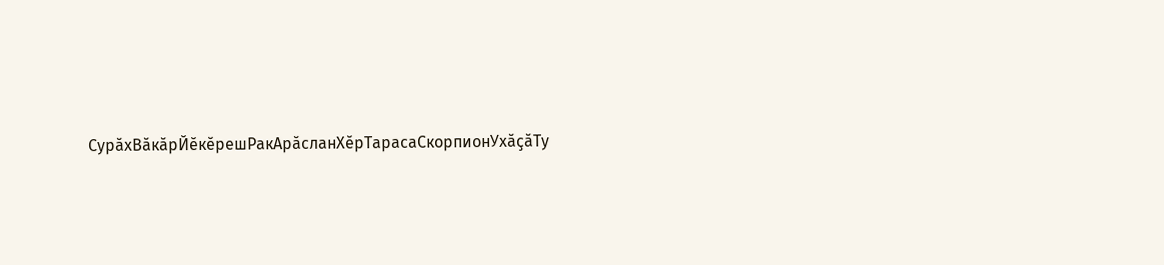СурӑхВӑкӑрЙӗкӗрешРакАрӑсланХӗрТарасаСкорпионУхӑҫӑТу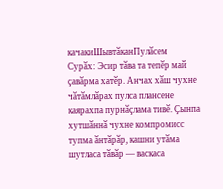качакиШывтӑканПулӑсем
Сурӑх: Эсир тӑва та тепӗр май ҫавӑрма хатӗр. Анчах хӑш чухне чӑтӑмлӑрах пулса плансене каярахпа пурнӑҫлама тивӗ. Ҫынпа хутшӑннӑ чухне компромисс тупма ӑнтӑрӑр, кашни утӑма шутласа тӑвӑр — васкаса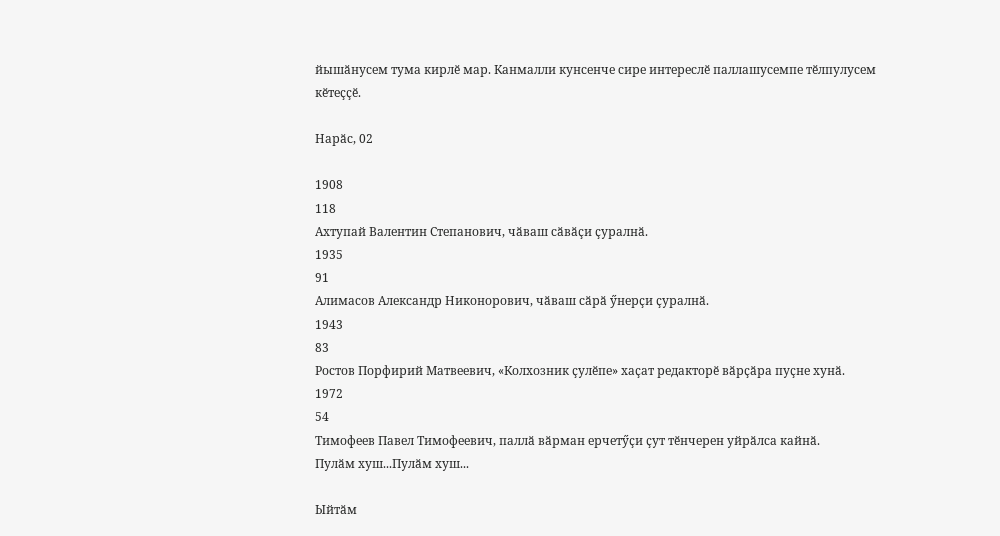йышӑнусем тума кирлӗ мар. Канмалли кунсенче сире интереслӗ паллашусемпе тӗлпулусем кӗтеҫҫӗ.

Нарӑс, 02

1908
118
Ахтупай Валентин Степанович, чӑваш сӑвӑҫи ҫуралнӑ.
1935
91
Алимасов Александр Никонорович, чӑваш сӑрӑ ӳнерҫи ҫуралнӑ.
1943
83
Ростов Порфирий Матвеевич, «Колхозник ҫулӗпе» хаҫат редакторӗ вӑрҫӑра пуҫне хунӑ.
1972
54
Тимофеев Павел Тимофеевич, паллӑ вӑрман ерчетӳҫи ҫут тӗнчерен уйрӑлса кайнӑ.
Пулӑм хуш...Пулӑм хуш...

Ыйтӑм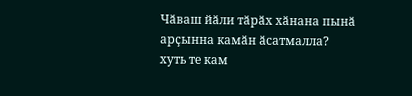Чӑваш йӑли тӑрӑх хӑнана пынӑ арҫынна камӑн ӑсатмалла?
хуть те кам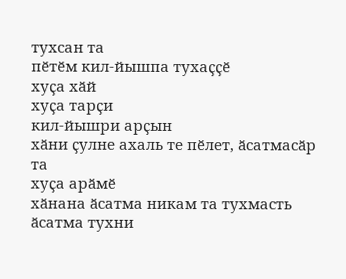тухсан та
пӗтӗм кил-йышпа тухаҫҫӗ
хуҫа хӑй
хуҫа тарҫи
кил-йышри арҫын
хӑни ҫулне ахаль те пӗлет, ӑсатмасӑр та
хуҫа арӑмӗ
хӑнана ӑсатма никам та тухмасть
ӑсатма тухни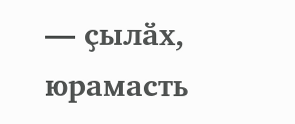— ҫылӑх, юрамасть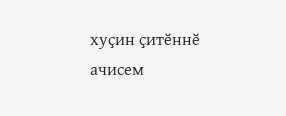хуҫин ҫитӗннӗ ачисем